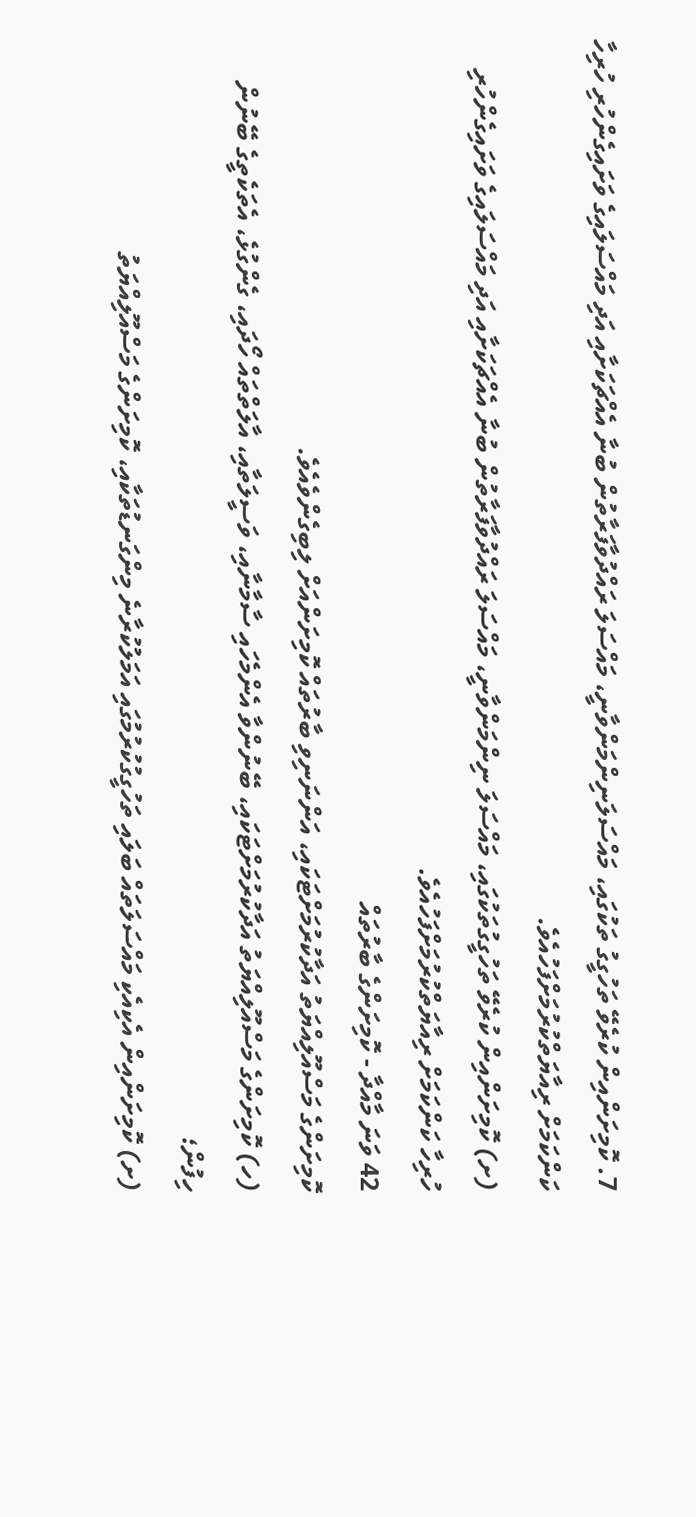7. ކޮމިށަންއިން ކުރެވޭ ތަހުގީގު ތަކުގައި، މައްސަލަނިންމަންވާނީ، މައްސަލަ ރައްދުވާފަރާތުން ބުނާ އެއްޗަކަށާއި އަދި މައްސަލައިގެ ވަށައިގެންހުރި ހުރިހާ ކަންކަމަށް ރިއާޔަތްކުރުމަށްފަހުއެވެ.
(ށ) ކޮމިށަންއިން ކުރެވޭ ތަހުގީގުތަކުގައި، މައްސަލަ ނިންމަންވާނީ، މައްސަލަ ރައްދުވާފަރާތުން ބުނާ އެއްޗަކަށާއި އަދި މައްސަލައިގެ ވަށައިގެންހުރި ހުރިހާ ކަންކަމަށް ރިއާޔަތްކުރުމަށްފަހުއެވެ.
42 ވަނަ މާއްދާ - ކޮމިށަންގެ ބާރުތައް
ކޮމިށަންގެ މަސްއޫލިއްޔަތު އަދާކުރުމަށްޓަކައި، އަންނަނިވި ބާރުތައް ކޮމިށަންއަށް ލިބިގެންވެއެވެ.
(ހ) ކޮމިށަންގެ މަސްއޫލިއްޔަތު އަދާކުރުމަށްޓަކައި، ބޭނުންވާ އެންމެހައި ސާމާނާއި، ވަސީލަތާއި، އާލަތްތައް ހޯދައި، ގެންގުޅެ، އެތަކެތީގެ ބޭނުން ހިފުން؛
(ށ) ކޮމިށަންއިން އެކިއެކި މައްސަލަތައް ބަލައި ތަހުގީގުކުރުމުގައި އަމަލުކުރާނެ މިންގަނޑުތަކާއި، ކޮމިށަންގެ މަސްއޫލިއްޔަތު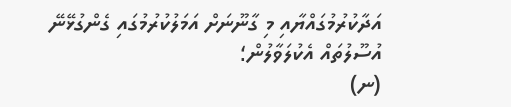އަދާކުރުމުގައްޔާއި މި ގާނޫނަށް އަމަލުކުރުމުގައި ގެންގުޅޭނޭ އުސޫލުތައް އެކުލަވާލުން؛
(ނ)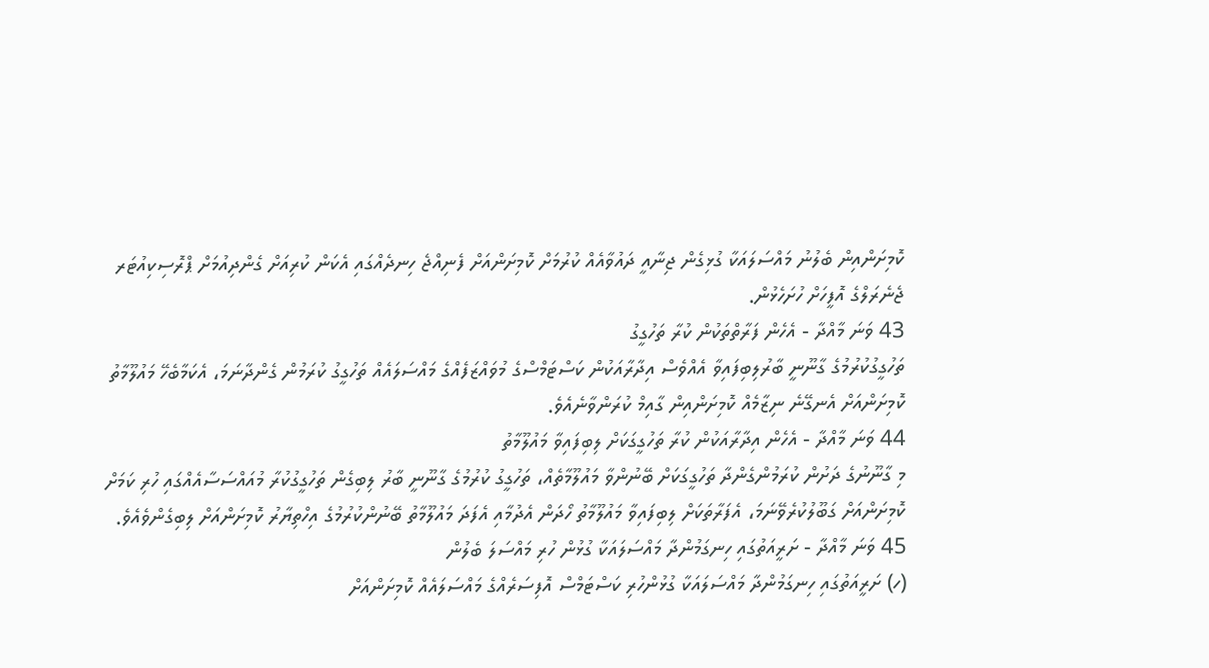ކޮމިށަންއިން ބެލުނު މައްސަލައަކާ ގުޅިގެން ޖިނާއީ ދައުވާއެއް ކުރުމަށް ކޮމިށަންއަށް ފެނިއްޖެ ހިނދެއްގައި އެކަން ކުރިއަށް ގެންދިއުމަށް ޕްރޮސިކިއުޓަރ ޖެނެރަލްގެ އޮފީހަށް ހުށަހެޅުން.
43 ވަނަ މާއްދާ - އެހެން ފަރާތްތަކުން ކުރާ ތަހުގީގު
ތަހުގީގުކުރުމުގެ ގާނޫނީ ބާރުލިބިފައިވާ އެއްވެސް އިދާރާއަކުން ކަސްޓަމްސްގެ މުވައްޒަފެއްގެ މައްސަލައެއް ތަހުގީގު ކުރަމުން ގެންދާނަމަ، އެކަމާބެހޭ މައުލޫމާތު ކޮމިށަންއަށް އެނގޭނެ ނިޒާމެއް ކޮމިށަންއިން ގާއިމް ކުރަންވާނެއެވެ.
44 ވަނަ މާއްދާ - އެހެން އިދާރާއަކުން ކުރާ ތަހުގީގަކަށް ލިބިފައިވާ މައުލޫމާތު
މި ގާނޫނުގެ ދަށުން ކުރަމުންގެންދާ ތަހުގީގަކަށް ބޭނުންވާ މައުލޫމާތެއް، ތަހުގީގު ކުރުމުގެ ގާނޫނީ ބާރު ލިބިގެން ތަހުގީގުކުރާ މުއައްސަސާއެއްގައި ހުރި ކަމަށް ކޮމިށަންއަށް ގަބޫލުކުރެވޭނަމަ، އެފަރާތަކަށް ލިބިފައިވާ މައުލޫމާތު ހޯދަން އެދުމާއި އެފަދަ މައުލޫމާތު ބޭނުންކުރުމުގެ އިހްތިޔާރު ކޮމިށަންއަށް ލިބިގެންވެއެވެ.
45 ވަނަ މާއްދާ - ށަރީއަތުގައި ހިނގަމުންދާ މައްސަލައަކާ ގުޅުން ހުރި މައްސަލަ ބެލުން
(ހ) ށަރީއަތުގައި ހިނގަމުންދާ މައްސަލައަކާ ގުޅުންހުރި ކަސްޓަމްސް އޮފިސަރެއްގެ މައްސަލައެއް ކޮމިށަންއަށް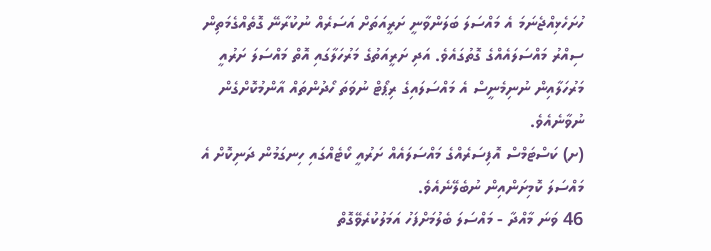ހުށަހެޅިއްޖެނަމަ އެ މައްސަލަ ބަލަންވާނީ ށަރީއަތަށް އަސަރެއް ނުކުރާނޭ ގޮތެއްގެމަތިން ސިއްރު މައްސަލައެއްގެ ގޮތުގައެވެ. އަދި ށަރީއަތުގެ މަރުހަލާގައި އޮތް މައްސަލަ ށަރުއީ މަރުހަލާއިން ނުނިމެނީސް އެ މައްސަލައިގެ ރިޕޯޓް ނުވަތަ ހޯދުންތައް އާންމުކޮށްގެން ނުވާނެއެވެ.
(ށ) ކަސްޓަމްސް އޮފިސަރެއްގެ މައްސަލައެއް ށަރުއީ ކޯޓެއްގައި ހިނގަމުން ދަނިކޮށް އެ މައްސަލަ ކޮމިށަންއިން ނުބެލޭނެއެވެ.
46 ވަނަ މާއްދާ - މައްސަލަ ބެލުމަށްފަހު އަމަލުކުރެވޭގޮތް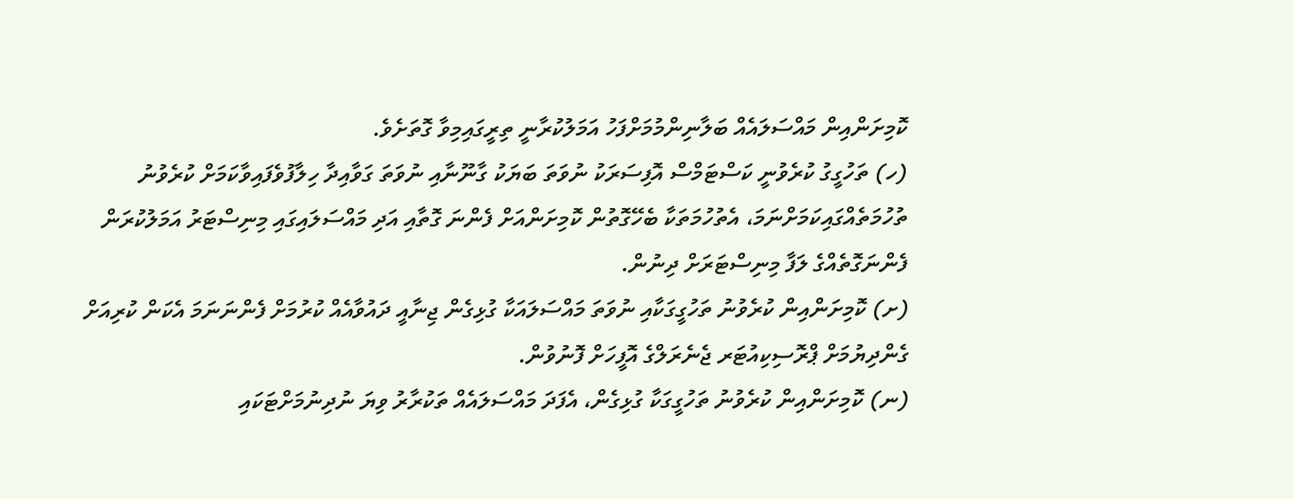ކޮމިށަންއިން މައްސަލައެއް ބަލާނިންމުމަށްފަހު އަމަލުކުރާނީ ތިރީގައިމިވާ ގޮތަށެވެ.
(ހ) ތަހުގީގު ކުރެވުނީ ކަސްޓަމްސް އޮފިސަރަކު ނުވަތަ ބަޔަކު ގާނޫނާއި ނުވަތަ ގަވާއިދާ ހިލާފުވެފައިވާކަމަށް ކުރެވުނު ތުހުމަތެއްގައިކަމަށްނަމަ، އެތުހުމަތަކާ ބެހޭގޮތުން ކޮމިށަންއަށް ފެންނަ ގޮތާއި އަދި މައްސަލައިގައި މިނިސްޓަރު އަމަލުކުރަން ފެންނަގޮތެއްގެ ލަފާ މިނިސްޓަރަށް ދިނުން.
(ށ) ކޮމިށަންއިން ކުރެވުނު ތަހުގީގަކާއި ނުވަތަ މައްސަލައަކާ ގުޅިގެން ޖިނާއީ ދައުވާއެއް ކުރުމަށް ފެންނަނަމަ އެކަން ކުރިއަށް ގެންދިޔުމަށް ޕްރޮސިކިއުޓަރ ޖެނެރަލްގެ އޮފީހަށް ފޮނުވުން.
(ނ) ކޮމިށަންއިން ކުރެވުނު ތަހުގީގަކާ ގުޅިގެން، އެފަދަ މައްސަލައެއް ތަކުރާރު ވިޔަ ނުދިނުމަށްޓަކައި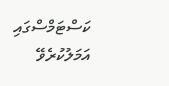ކަސްޓަމްސްގައި އަމަލުކުރެވޭ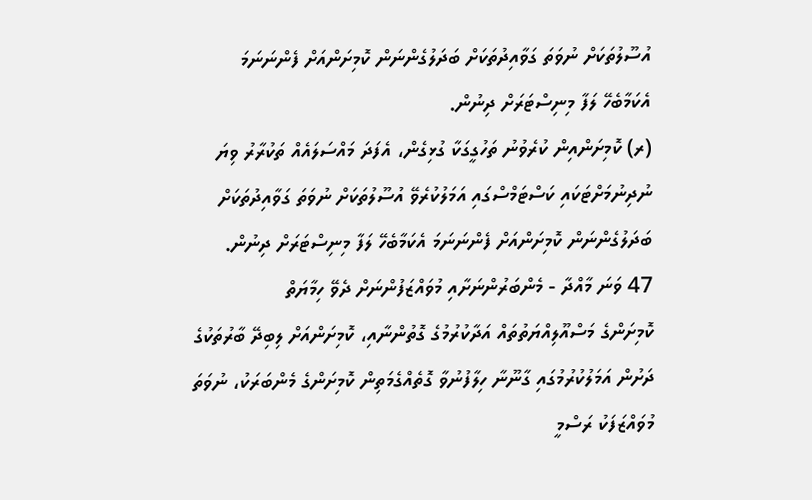އުސޫލުތަކަށް ނުވަތަ ގަވާއިދުތަކަށް ބަދަލުގެންނަން ކޮމިށަންއަށް ފެންނަނަމަ އެކަމާބެހޭ ލަފާ މިނިސްޓަރަށް ދިނުން.
(ރ) ކޮމިށަންއިން ކުރެވުނު ތަހުގީގަކާ ގުޅިގެން، އެފަދަ މައްސަލައެއް ތަކުރާރު ވިޔަ ނުދިނުމަށްޓަކައި ކަސްޓަމްސްގައި އަމަލުކުރެވޭ އުސޫލުތަކަށް ނުވަތަ ގަވާއިދުތަކަށް ބަދަލުގެންނަން ކޮމިށަންއަށް ފެންނަނަމަ އެކަމާބެހޭ ލަފާ މިނިސްޓަރަށް ދިނުން.
47 ވަނަ މާއްދާ - މެންބަރުންނަށާއި މުވައްޒަފުންނަށް ދެވޭ ހިމާޔަތް
ކޮމިށަންގެ މަސްއޫލިއްޔަތުތައް އަދާކުރުމުގެ ގޮތުންނާއި، ކޮމިށަންއަށް ލިބިދޭ ބާރުތަކުގެ ދަށުން އަމަލުކުރުމުގައި ގާނޫނާ ހިލާފުނުވާ ގޮތެއްގެމަތިން ކޮމިށަންގެ މެންބަރަކު، ނުވަތަ މުވައްޒަފަކު ރަސްމީ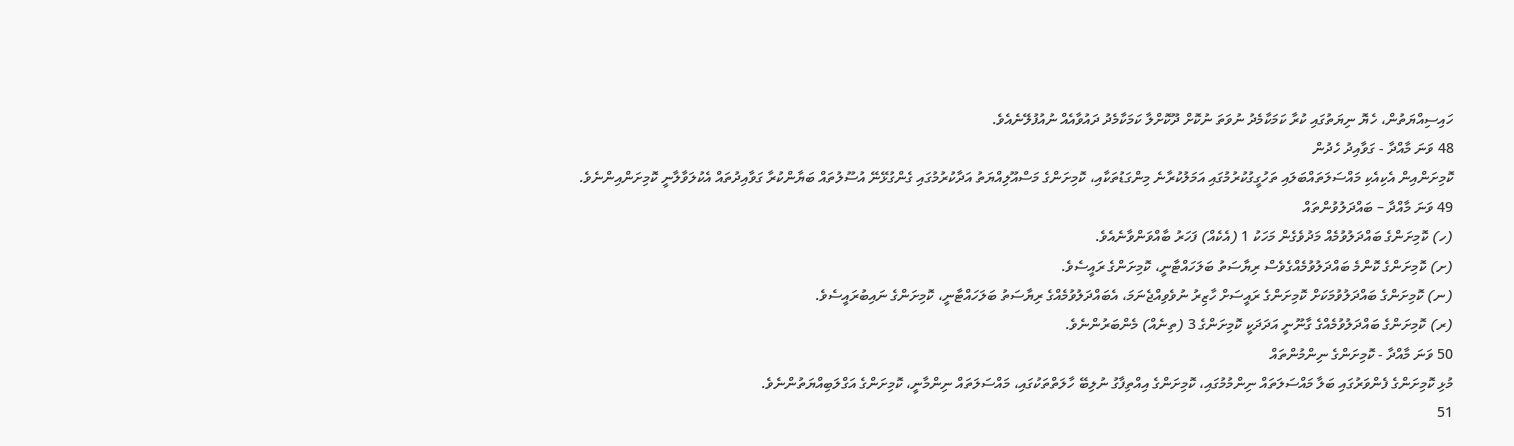ހައިސިއްޔަތުން، ހެޔޮ ނިޔަތުގައި ކުރާ ކަމަކާމެދު ނުވަތަ ނުކޮށް ދޫކޮށްލާ ކަމަކާމެދު ދައުވާއެއް ނުއުފުލޭނެއެވެ.
48 ވަނަ މާއްދާ - ގަވާއިދު ހެދުން
ކޮމިށަންއިން އެކިއެކި މައްސަލަތައްބަލައި ތަހުގީގުކުރުމުގައި އަމަލުކުރާނެ މިންގަޑުތަކާއި، ކޮމިށަންގެ މަސްއޫލިއްޔަތު އަދާކުރުމުގައި ގެންގުޅޭނޭ އުސޫލުތައް ބަޔާންކުރާ ގަވާއިދުތައް އެކުލަވާލާނީ ކޮމިށަންއިންނެވެ.
49 ވަނަ މާއްދާ – ބައްދަލުވުންތައް
(ހ) ކޮމިށަންގެ ބައްދަލުވުމެއް މަދުވެގެން މަހަކު 1 (އެކެއް) ފަހަރު ބާއްވަންވާނެއެވެ.
(ށ) ކޮމިށަންގެ ކޮންމެ ބައްދަލުވުމެއްގެވެސް ރިޔާސަތު ބަލަހައްޓާނީ، ކޮމިށަންގެ ރައީސެވެ.
(ނ) ކޮމިށަންގެ ބައްދަލުވުމަކަށް ކޮމިށަންގެ ރައީސަށް ހާޒިރު ނުވެވިއްޖެނަމަ، އެބައްދަލުވުމެއްގެ ރިޔާސަތު ބަލަހައްޓާނީ، ކޮމިށަންގެ ނައިބުރައީސެވެ.
(ރ) ކޮމިށަންގެ ބައްދަލުވުމެއްގެ ގާނޫނީ އަދަދަކީ ކޮމިށަންގެ 3 (ތިނެއް) މެންބަރުންނެވެ.
50 ވަނަ މާއްދާ - ކޮމިށަންގެ ނިންމުންތައް
މުޅި ކޮމިށަންގެ ފެންވަރުގައި ބަލާ މައްސަލަތައް ނިންމުމުގައި، ކޮމިށަންގެ އިއްތިފާގު ނުލިބޭ ހާލަތްތަކުގައި، މައްސަލަތައް ނިންމާނީ، ކޮމިށަންގެ އަގްލަބިއްޔަތުންނެވެ.
51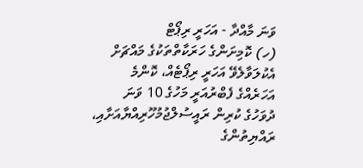ވަނަ މާއްދާ - އަހަރީ ރިޕޯޓް
(ހ) ކޮމިށަންގެ ހަރަކާތްތަކުގެ މައްޗަށް އެކުލަވާލެވޭ އަހަރީ ރިޕޯޓެއް، ކޮންމެ އަހަރެއްގެ ފެބްރުއަރީ މަހުގެ 10 ވަނަ ދުވަހުގެ ކުރިން ރައީސުލްޖުމުހޫރިއްޔާއަށާއި، ރައްޔިތުންގެ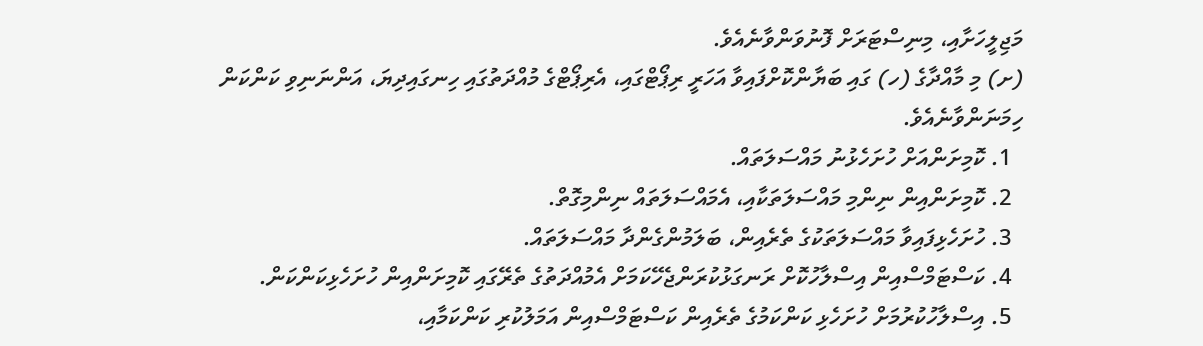މަޖިލީހަށާއި، މިނިސްޓަރަށް ފޮނުވަންވާނެއެވެ.
(ށ) މި މާއްދާގެ (ހ) ގައި ބަޔާންކޮށްފައިވާ އަހަރީ ރިޕޯޓްގައި، އެރިޕޯޓްގެ މުއްދަތުގައި ހިނގައިދިޔަ، އަންނަނިވި ކަންކަން ހިމަނަންވާނެއެވެ.
  1. ކޮމިށަންއަށް ހުށަހެޅުނު މައްސަލަތައް.
  2. ކޮމިށަންއިން ނިންމި މައްސަލަތަކާއި، އެމައްސަލަތައް ނިންމިގޮތް.
  3. ހުށަހެޅިފައިވާ މައްސަލަތަކުގެ ތެރެއިން، ބަލަމުންގެންދާ މައްސަލަތައް.
  4. ކަސްޓަމްސްއިން އިސްލާހުކޮށް ރަނގަޅުކުރަންޖެހޭކަމަށް އެމުއްދަތުގެ ތެރޭގައި ކޮމިށަންއިން ހުށަހެޅިކަންކަން.
  5. އިސްލާހުކުރުމަށް ހުށަހެޅި ކަންކަމުގެ ތެރެއިން ކަސްޓަމްސްއިން އަމަލުކުރި ކަންކަމާއި،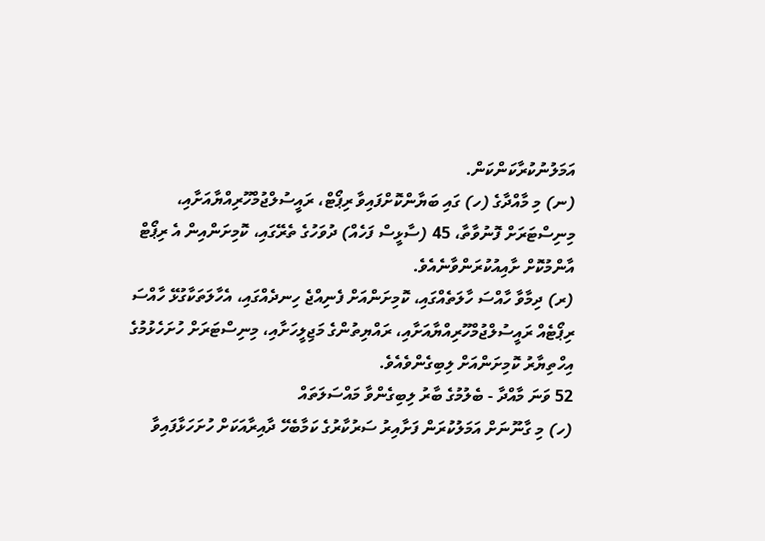އަމަލުނުކުރާކަންކަން.
(ނ) މި މާއްދާގެ (ހ) ގައި ބަޔާންކޮށްފައިވާ ރިޕޯޓް، ރައީސުލްޖުމްހޫރިއްޔާއަށާއި، މިނިސްޓަރަށް ފޮނުވާތާ، 45 (ސާޅީސް ފަހެއް) ދުވަހުގެ ތެރޭގައި، ކޮމިށަންއިން އެ ރިޕޯޓް އާންމުކޮށް ށާއިއުކުރަންވާނެއެވެ.
(ރ) ދިމާވާ ހާއްސަ ހާލަތެއްގައި، ކޮމިށަންއަށް ފެނިއްޖެ ހިނދެއްގައި، އެހާލަތަކާގުޅޭ ހާއްސަ ރިޕޯޓެއް ރައީސުލްޖުމްހޫރިއްޔާއަށާއި، ރައްޔިތުންގެ މަޖިލީހަށާއި، މިނިސްޓަރަށް ހުށަހެޅުމުގެ އިހްތިޔާރު ކޮމިށަންއަށް ލިބިގެންވެއެވެ.
52 ވަނަ މާއްދާ - ބެލުމުގެ ބާރު ލިބިގެންވާ މައްސަލަތައް
(ހ) މި ގާނޫނަށް އަމަލުކުރަން ފަށާއިރު ސަރުކާރުގެ ކަމާބެހޭ ދާއިރާއަކަށް ހުށަހަޅާފައިވާ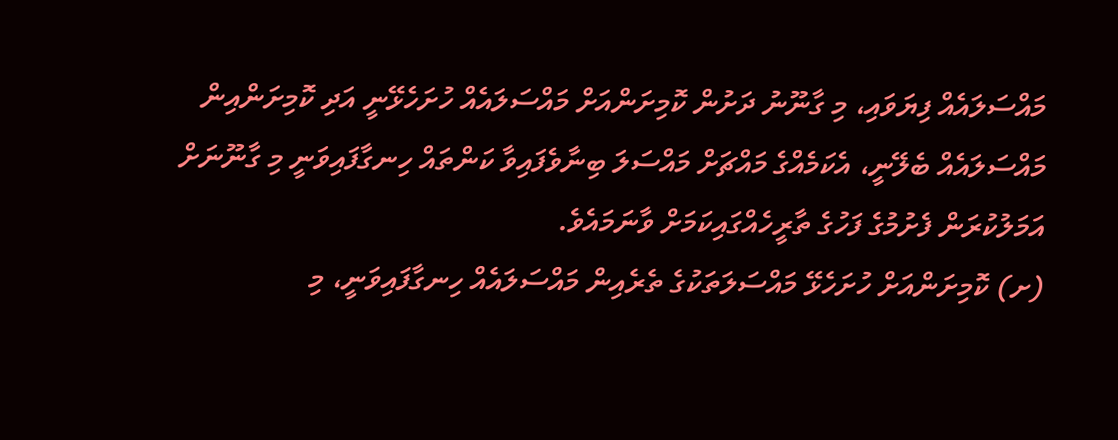މައްސަލައެއް ފިޔަވައި، މި ގާނޫނު ދަށުން ކޮމިށަންއަށް މައްސަލައެއް ހުށަހެޅޭނީ އަދި ކޮމިށަންއިން މައްސަލައެއް ބެލޭނީ، އެކަމެއްގެ މައްޗަށް މައްސަލަ ބިނާވެފައިވާ ކަންތައް ހިނގާފައިވަނީ މި ގާނޫނަށް އަމަލުކުރަން ފެށުމުގެ ފަހުގެ ތާރީހެއްގައިކަމަށް ވާނަމައެވެ.
(ށ) ކޮމިށަންއަށް ހުށަހެޅޭ މައްސަލަތަކުގެ ތެރެއިން މައްސަލައެއް ހިނގާފައިވަނީ، މި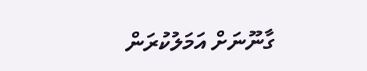ގާނޫނަށް އަމަލުކުރަން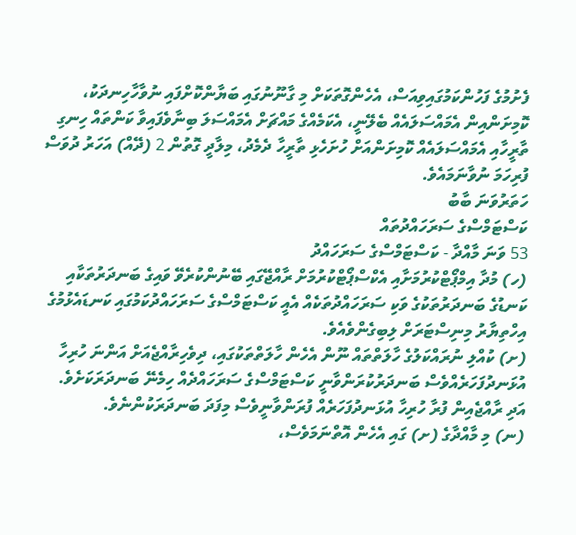ފެށުމުގެ ފަހުންކަމުގައިވިއަސް، އެހެންގޮތަކަށް މި ގާނޫނުގައި ބަޔާންކޮށްފައި ނުވާހާހިނދަކު، ކޮމިށަންއިން އެމައްސަލައެއް ބެލޭނީ، އެކަމެއްގެ މައްޗަށް އެމައްސަލަ ބިނާވެފައިވާ ކަންތައް ހިނގި ތާރީހާއި އެމައްސަލައެއް ކޮމިށަންއަށް ހުށަހެޅި ތާރީހާ ދެމެދު، މިލާދީ ގޮތުން 2 (ދޭއް) އަހަރު ދުވަސް ފުރިހަމަ ނުވާނަމައެވެ.
ހަތަރުވަނަ ބާބު
ކަސްޓަމްސްގެ ސަރަހައްދުތައް
53 ވަނަ މާއްދާ - ކަސްޓަމްސްގެ ސަރަހައްދު
(ހ) މުދާ އިމްޕޯޓްކުރުމަށާއި އެކްސްޕޯޓްކުރުމަށް ރާއްޖޭގައި ބޭނުންކުރެވޭ ވައިގެ ބަނދަރުތަކާއި ކަނޑުގެ ބަނދަރުތަކުގެ ވަކި ސަރަހައްދުތަކެއް އެއީ ކަސްޓަމްސްގެ ސަރަހައްދުކަމުގައި ކަނޑައެޅުމުގެ އިހްތިޔާރު މިނިސްޓަރަށް ލިބިގެންވެއެވެ.
(ށ) ކުއްލި ނުރައްކަލުގެ ހާލަތްތައް ނޫން އެހެން ހާލަތްތަކުގައި، ދިވެހިރާއްޖެއަށް އަންނަ ހުރިހާ އުޅަނދުފަހަރެއްވެސް ބަނދަރުކުރަންވާނީ ކަސްޓަމްސްގެ ސަރަހައްދެއް ހިމެނޭ ބަނދަރަކަށެވެ. އަދި ރާއްޖެއިން ފުރާ ހުރިހާ އުޅަނދުފަހަރެއް ފުރަންވާނީވެސް މިފަދަ ބަނދަރަކުންނެވެ.
(ނ) މި މާއްދާގެ (ށ) ގައި އެހެން އޮތްނަމަވެސް،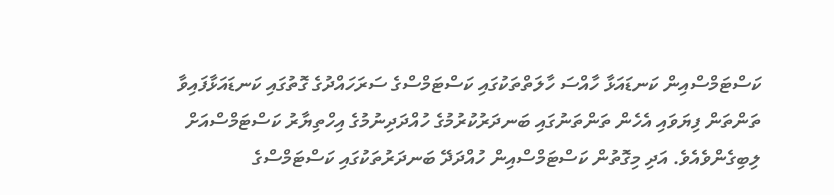ކަސްޓަމްސްއިން ކަނޑައަޅާ ހާއްސަ ހާލަތްތަކުގައި ކަސްޓަމްސްގެ ސަރަހައްދުގެ ގޮތުގައި ކަނޑައަޅާފައިވާ ތަންތަން ފިޔަވައި އެހެން ތަންތަނުގައި ބަނދަރުކުރުމުގެ ހުއްދަދިނުމުގެ އިހްތިޔާރު ކަސްޓަމްސްއަށް ލިބިގެންވެއެވެ. އަދި މިގޮތުން ކަސްޓަމްސްއިން ހުއްދަދޭ ބަނދަރުތަކުގައި ކަސްޓަމްސްގެ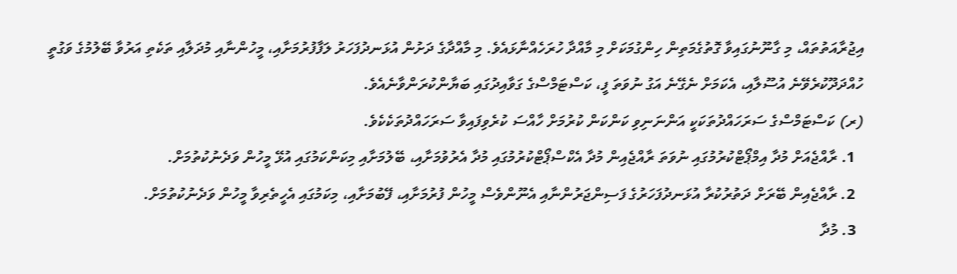އިޖުރާއަތުތައް، މި ގާނޫނުގައިވާ ގޮތުގެމަތިން ހިންގުމަކަށް މި މާއްދާ ހުރަހެއްނާޅައެވެ. މި މާއްދާގެ ދަށުން އުޅަނދުފަހަރު ލަފާފުރުމަށާއި، މީހުންނާއި މުދަލާއި ތަކެތި އަރުވާ ބޭލުމުގެ ވަގުތީ ހުއްދަދޫކުރެވޭނެ އުސޫލާއި، އެކަމަށް ނެގޭނެ އަގު ނުވަތަ ފީ، ކަސްޓަމްސްގެ ގަވާއިދުގައި ބަޔާންކުރަންވާނެއެވެ.
(ރ) ކަސްޓަމްސްގެ ސަރަހައްދުތަކަކީ އަންނަނިވި ކަންކަން ކުރުމަށް ހާއްސަ ކުރެވިފައިވާ ސަރަހައްދުތަކެކެވެ.
  1. ރާއްޖެއަށް މުދާ އިމްޕޯޓްކުރުމުގައި ނުވަތަ ރާއްޖެއިން މުދާ އެކްސްޕޯޓްކުރުމުގައި މުދާ އެރުވުމަށާއި، ބޭލުމަށާއި މިކަންކަމުގައި އުޅޭ މީހުން ވަދެނުކުތުމަށް.
  2. ރާއްޖެއިން ބޭރަށް ދަތުރުކުރާ އުޅަނދުފަހަރުގެ ފަސިންޖަރުންނާއި އެނޫންވެސް މީހުން ފުރުމަށާއި، ފޭބުމަށާއި، މިކަމުގައި އެހީތެރިވާ މީހުން ވަދެނުކުތުމަށް.
  3. މުދާ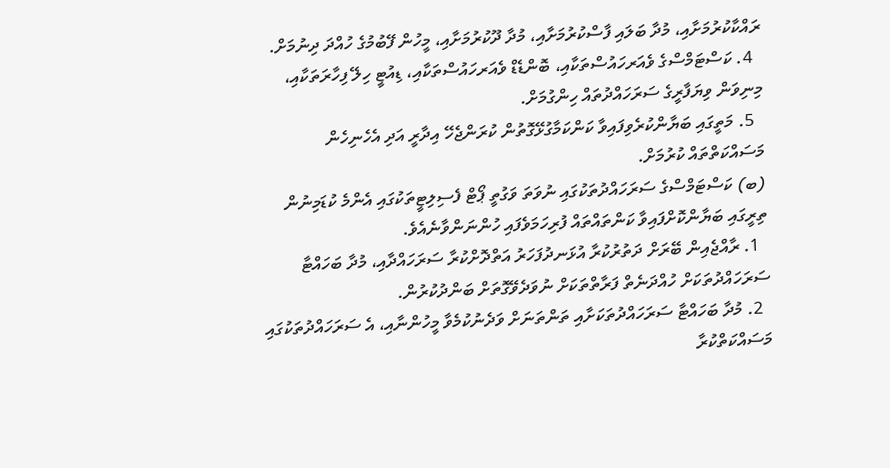ރައްކާކުރުމަށާއި، މުދާ ބަލައި ފާސްކުރުމަށާއި، މުދާ ދޫކުރުމަށާއި، މީހުން ފޭބުމުގެ ހުއްދަ ދިނުމަށް.
  4. ކަސްޓަމްސްގެ ވެއަރހައުސްތަކާއި، ބޮންޑެޑް ވެއަރހައުސްތަކާއި، ޑިއުޓީ ހިލޭ ފިހާރަތަކާއި، މިނިވަން ވިޔަފާރީގެ ސަރަހައްދުތައް ހިންގުމަށް.
  5. މަތީގައި ބަޔާންކުރެވިފައިވާ ކަންކަމާގުޅޭގޮތުން ކުރަންޖެހޭ އިދާރީ އަދި އެހެނިހެން މަސައްކަތްތައް ކުރުމަށް.
(ބ) ކަސްޓަމްސްގެ ސަރަހައްދުތަކުގައި ނުވަތަ ވަގުތީ ޕޯޓް ފެސިލިޓީތަކުގައި އެންމެ ކުޑަމިނުން ތިރީގައި ބަޔާންކޮށްފައިވާ ކަންތައްތައް ފުރިހަމަވެފައި ހުންނަންވާނެއެވެ.
  1. ރާއްޖެއިން ބޭރަށް ދަތުރުކުރާ އުޅަނދުފަހަރު އަތްދޮށްކުރާ ސަރަހައްދާއި، މުދާ ބަހައްޓާ ސަރަހައްދުތަކަށް ހުއްދަނެތް ފަރާތްތަކަށް ނުވަދެވޭގޮތަށް ބަންދުކުރުން.
  2. މުދާ ބަހައްޓާ ސަރަހައްދުތަކަށާއި ތަންތަނަށް ވަދެނުކުމެވާ މީހުންނާއި، އެ ސަރަހައްދުތަކުގައި މަސައްކަތްކުރާ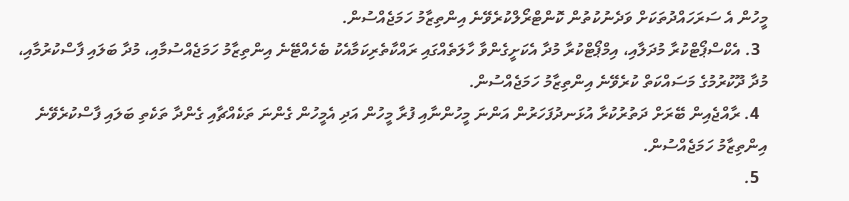މީހުން އެ ސަރަހައްދުތަކަށް ވަދެނުކުތުން ކޮންޓްރޯލްކުރެވޭނެ އިންތިޒާމު ހަމަޖެއްސުން.
  3. އެކްސްޕޯޓްކުރާ މުދަލާއި، އިމްޕޯޓްކުރާ މުދާ އެކަށީގެންވާ ހާލަތެއްގައި ރައްކާތެރިކަމާއެކު ބެހެއްޓޭނެ އިންތިޒާމު ހަމަޖެއްސުމާއި، މުދާ ބަލައި ފާސްކުރުމާއި، މުދާ ދޫކުރުމުގެ މަސައްކަތް ކުރެވޭނެ އިންތިޒާމު ހަމަޖެއްސުން.
  4. ރާއްޖެއިން ބޭރަށް ދަތުރުކުރާ އުޅަނދުފަހަރުން އަންނަ މީހުންނާއި ފުރާ މީހުން އަދި އެމީހުން ގެންނަ ތަކެއްޗާއި ގެންދާ ތަކެތި ބަލައި ފާސްކުރެވޭނެ އިންތިޒާމު ހަމަޖެއްސުން.
  5.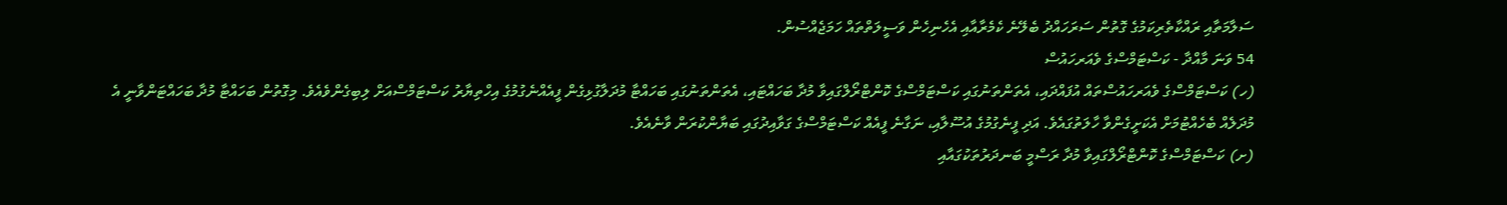ސަލާމަތާއި ރައްކާތެރިކަމުގެ ގޮތުން ސަރަހައްދު ބެލޭނެ ކެމެރާއާއި އެހެނިހެން ވަސީލަތްތައް ހަމަޖެއްސުން.
54 ވަނަ މާއްދާ - ކަސްޓަމްސްގެ ވެއަރހައުސް
(ހ) ކަސްޓަމްސްގެ ވެއަރހައުސްތައް އުފައްދައި، އެތަންތަނުގައި ކަސްޓަމްސްގެ ކޮންޓްރޯލްގައިވާ މުދާ ބަހައްޓައި، އެތަންތަނުގައި ބަހައްޓާ މުދަލާގުޅިގެން ފީއެއްނެގުމުގެ އިހްތިޔާރު ކަސްޓަމްސްއަށް ލިބިގެންވެއެވެ. މިގޮތުން ބަހައްޓާ މުދާ ބަހައްޓަންވާނީ އެ މުދަލެއް ބެހެއްޓުމަށް އެކަށީގެންވާ ހާލަތުގައެވެ. އަދި ފީނެގުމުގެ އުސޫލާއި، ނަގާނެ ފީއެއް ކަސްޓަމްސްގެ ގަވާއިދުގައި ބަޔާންކުރަން ވާނެއެވެ.
(ށ) ކަސްޓަމްސްގެ ކޮންޓްރޯލްގައިވާ މުދާ ރަސްމީ ބަނދަރުތަކުގައާއި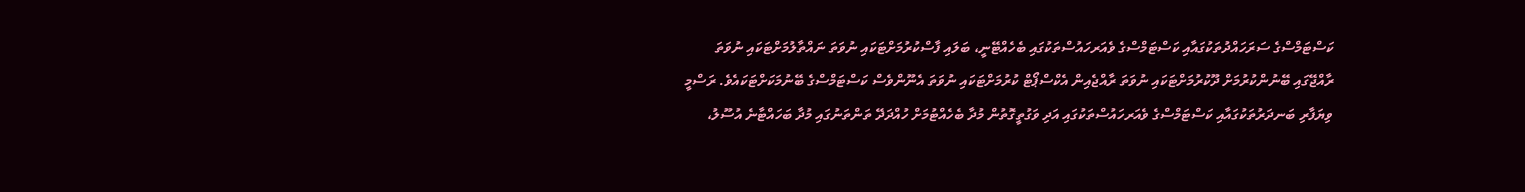ކަސްޓަމްސްގެ ސަރަހައްދުތަކުގައާއި ކަސްޓަމްސްގެ ވެއަރހައުސްތަކުގައި ބެހެއްޓޭނީ، ބަލައި ފާސްކުރުމަށްޓަކައި ނުވަތަ ނައްތާލުމަށްޓަކައި ނުވަތަ ރާއްޖޭގައި ބޭނުންކުރުމަށް ދޫކުރުމަށްޓަކައި ނުވަތަ ރާއްޖެއިން އެކްސްޕޯޓް ކުރުމަށްޓަކައި ނުވަތަ އެނޫންވެސް ކަސްޓަމްސްގެ ބޭނުމަކަށްޓަކައެވެ. ރަސްމީ ވިޔަފާރި ބަނދަރުތަކުގައާއި ކަސްޓަމްސްގެ ވެއަރހައުސްތަކުގައި އަދި ވަގުތީގޮތުން މުދާ ބެހެއްޓުމަށް ހުއްދަދޭ ތަންތަނުގައި މުދާ ބަހައްޓާނެ އުސޫލު،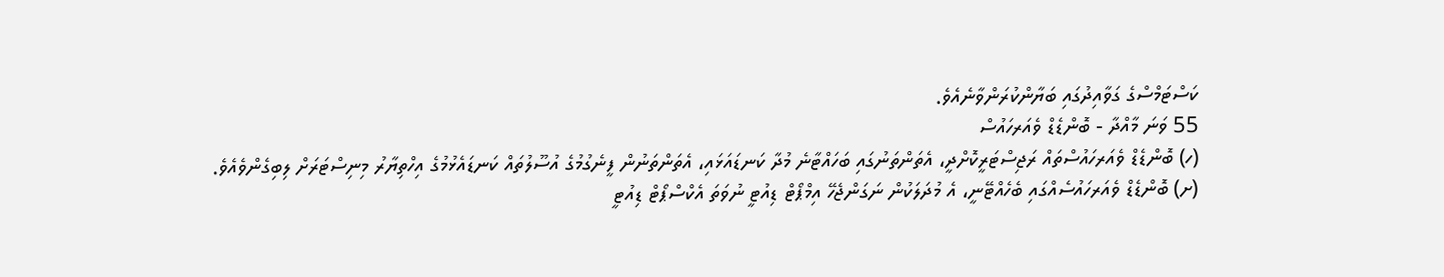ކަސްޓަމްސްގެ ގަވާއިދުގައި ބަޔާންކުރަންވާނެއެވެ.
55 ވަނަ މާއްދާ - ބޮންޑެޑް ވެއަރހައުސް
(ހ) ބޮންޑެޑް ވެއަރހައުސްތައް ރަޖިސްޓަރީކޮށްދީ، އެތަންތަނުގައި ބަހައްޓާނެ މުދާ ކަނޑައަޅައި، އެތަންތަނުން ފީނެގުމުގެ އުސޫލުތައް ކަނޑައެޅުމުގެ އިހްތިޔާރު މިނިސްޓަރަށް ލިބިގެންވެއެވެ.
(ށ) ބޮންޑެޑް ވެއަރހައުސެއްގައި ބެހެއްޓޭނީ، އެ މުދަލަކުން ނަގަންޖެހޭ އިމްޕޯޓް ޑިއުޓީ ނުވަތަ އެކްސްޕޯޓް ޑިއުޓީ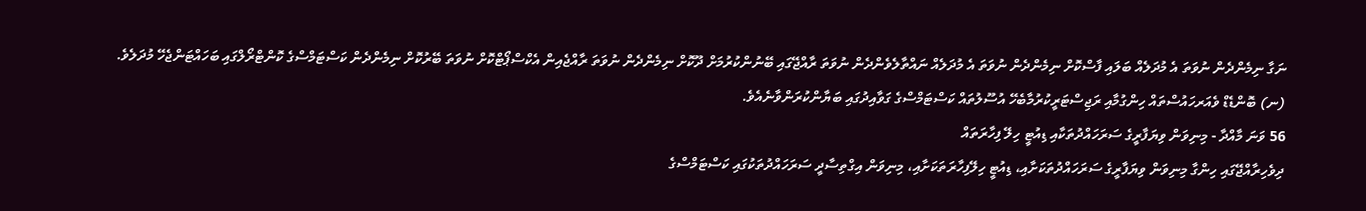ނަގާ ނިމެންދެން ނުވަތަ އެ މުދަލެއް ބަލައި ފާސްކޮށް ނިމެންދެން ނުވަތަ އެ މުދަލެއް ނައްތާލެވެންދެން ނުވަތަ ރާއްޖޭގައި ބޭނުންކުރުމަށް ދޫކޮށް ނިމެންދެން ނުވަތަ ރާއްޖެއިން އެކްސްޕޯޓްކޮށް ނުވަތަ ބޭރުކޮށް ނިމެންދެން ކަސްޓަމްސްގެ ކޮންޓްރޯލްގައި ބަހައްޓަންޖެހޭ މުދަލެވެ.
(ނ) ބޮންޑެޑް ވެއަރހައުސްތައް ހިންގުމާއި ރަޖިސްޓަރީކުރުމާބެހޭ އުސޫލުތައް ކަސްޓަމްސްގެ ގަވާއިދުގައި ބަޔާންކުރަންވާނެއެވެ.
56 ވަނަ މާއްދާ - މިނިވަން ވިޔަފާރީގެ ސަރަހައްދުތަކާއި ޑިއުޓީ ހިލޭ ފިހާރަތައް
ދިވެހިރާއްޖޭގައި ހިންގާ މިނިވަން ވިޔަފާރީގެ ސަރަހައްދުތަކަށާއި، ޑިއުޓީ ހިލޭފިހާރަތަކަށާއި، މިނިވަން އިގްތިސާދީ ސަރަހައްދުތަކުގައި ކަސްޓަމްސްގެ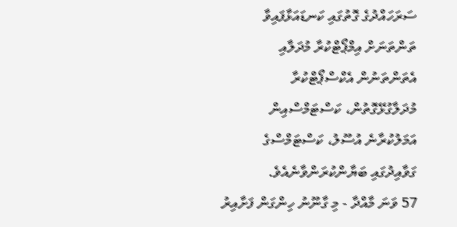ސަރަހައްދުގެ ގޮތުގައި ކަނޑައަޅާފައިވާ ތަންތަނަށް އިމްޕޯޓްކުރާ މުދަލާއި އެތަންތަނުން އެކްސްޕޯޓްކުރާ މުދަލާގުޅޭގޮތުން، ކަސްޓަމްސްއިން އަމަލުކުރާނެ އުސޫލު، ކަސްޓަމްސްގެ ގަވާއިދުގައި ބަޔާންކުރަންވާނެއެވެ.
57 ވަނަ މާއްދާ - މި ގާނޫނު ހިންގަން ފަށާއިރު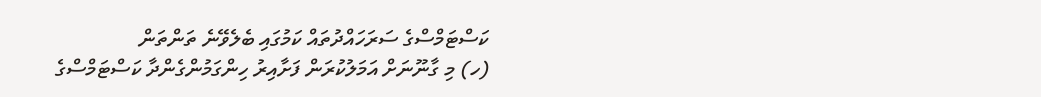ކަސްޓަމްސްގެ ސަރަހައްދުތައް ކަމުގައި ބެލެވޭނެ ތަންތަން
(ހ) މި ގާނޫނަށް އަމަލުކުރަން ފަށާއިރު ހިންގަމުންގެންދާ ކަސްޓަމްސްގެ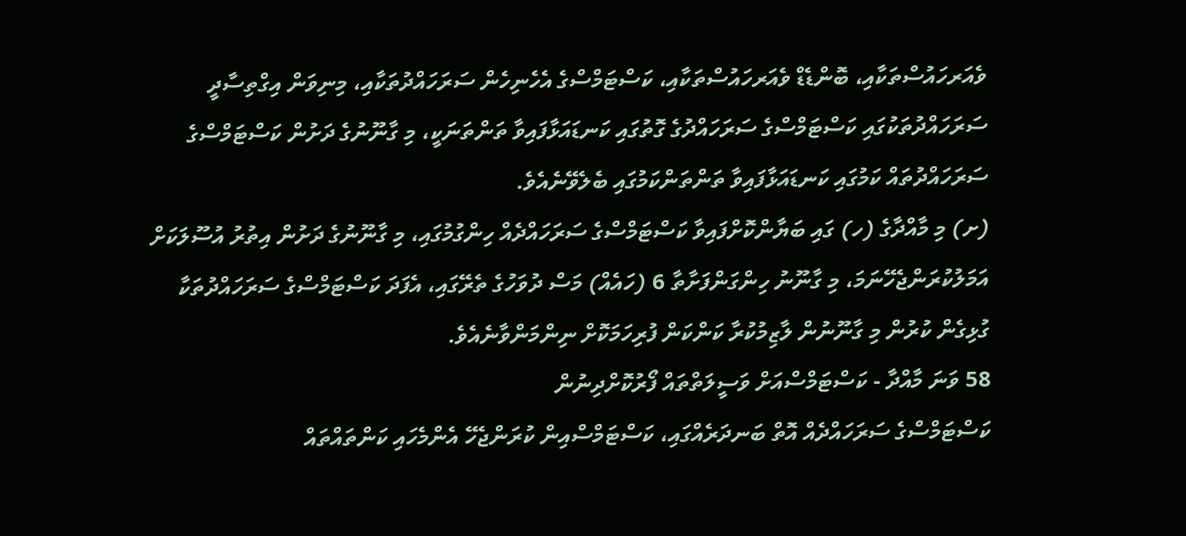ވެއަރހައުސްތަކާއި، ބޮންޑެޑް ވެއަރހައުސްތަކާއި، ކަސްޓަމްސްގެ އެހެނިހެން ސަރަހައްދުތަކާއި، މިނިވަން އިގްތިސާދީ ސަރަހައްދުތަކުގައި ކަސްޓަމްސްގެ ސަރަހައްދުގެ ގޮތުގައި ކަނޑައަޅާފައިވާ ތަންތަނަކީ، މި ގާނޫނުގެ ދަށުން ކަސްޓަމްސްގެ ސަރަހައްދުތައް ކަމުގައި ކަނޑައަޅާފައިވާ ތަންތަންކަމުގައި ބެލެވޭނެއެވެ.
(ށ) މި މާއްދާގެ (ހ) ގައި ބަޔާންކޮށްފައިވާ ކަސްޓަމްސްގެ ސަރަހައްދެއް ހިންގުމުގައި، މި ގާނޫނުގެ ދަށުން އިތުރު އުސޫލަކަށް އަމަލުކުރަންޖެހޭނަމަ، މި ގާނޫނު ހިންގަންފަށާތާ 6 (ހައެއް) މަސް ދުވަހުގެ ތެރޭގައި، އެފަދަ ކަސްޓަމްސްގެ ސަރަހައްދުތަކާ ގުޅިގެން ކުރުން މި ގާނޫނުން ލާޒިމުކުރާ ކަންކަން ފުރިހަމަކޮށް ނިންމަންވާނެއެވެ.
58 ވަނަ މާއްދާ - ކަސްޓަމްސްއަށް ވަސީލަތްތައް ފޯރުކޮށްދިނުން
ކަސްޓަމްސްގެ ސަރަހައްދެއް އޮތް ބަނދަރެއްގައި، ކަސްޓަމްސްއިން ކުރަންޖެހޭ އެންމެހައި ކަންތައްތައް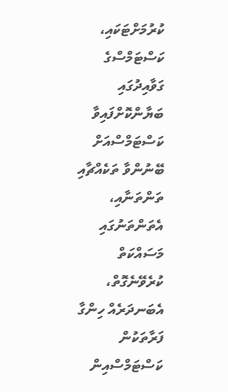ކުރުމަށްޓަކައި، ކަސްޓަމްސްގެ ގަވާއިދުގައި ބަޔާންކޮށްފައިވާ ކަސްޓަމްސްއަށް ބޭނުންވާ ތަކެއްޗާއި ތަންތަނާއި، އެތަންތަނުގައި މަސައްކަތް ކުރެވޭނެގޮތް، އެބަނދަރެއް ހިންގާ ފަރާތަކުން ކަސްޓަމްސްއިން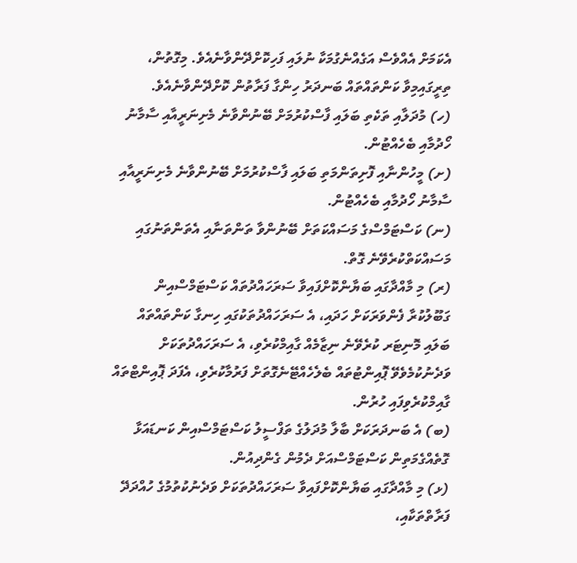އެކަމަށް އެއްވެސް އަގެއްނެގުމަކާ ނުލައި ފަހިކޮށްދޭންވާނެއެވެ. މިގޮތުން، ތިރީގައިމިވާ ކަންތައްތައް ބަނދަރު ހިންގާ ފަރާތުން ކޮށްދޭންވާނެއެވެ.
(ހ) މުދަލާއި ތަކެތި ބަލައި ފާސްކުރުމަށް ބޭނުންވާނެ މެށިނަރީއާއި ސާމާނު ހޯދުމާއި ބެހެއްޓުން.
(ށ) މީހުންނާއި ފޮށިތަންމަތި ބަލައި ފާސްކުރުމަށް ބޭނުންވާނެ މެށިނަރީއާއި ސާމާނު ހޯދުމާއި ބެހެއްޓުން.
(ނ) ކަސްޓަމްސްގެ މަސައްކަތަށް ބޭނުންވާ ތަންތަނާއި އެތަންތަނުގައި މަސައްކަތްކުރެވޭނެ ގޮތް.
(ރ) މި މާއްދާގައި ބަޔާންކޮށްފައިވާ ސަރަހައްދުތައް ކަސްޓަމްސްއިން ގަބޫލުކުރާ ފެންވަރަކަށް ހަދައި، އެ ސަރަހައްދުތަކުގައި ހިނގާ ކަންތައްތައް ބަލައި މޮނިޓަރ ކުރެވޭނެ ނިޒާމެއް ގާއިމްކުރެވި، އެ ސަރަހައްދުތަކަށް ވަދެނުކުމެވެވޭ ޕޮއިންޓުތައް ބެލެހެއްޓޭނެގޮތަށް ފަރުމާކުރެވި، އެފަދަ ޕޮއިންޓްތައް ގާއިމްކުރެވިފައި ހުރުން.
(ބ) އެ ބަނދަރަކަށް ބާލާ މުދަލުގެ ތަފްސީލު ކަސްޓަމްސްއިން ކަނޑައަޅާ ގޮތެއްގެމަތިން ކަސްޓަމްސްއަށް ދެމުން ގެންދިއުން.
(ޅ) މި މާއްދާގައި ބަޔާންކޮށްފައިވާ ސަރަހައްދުތަކަށް ވަދެނުކުތުމުގެ ހުއްދަދޭ ފަރާތްތަކާއި،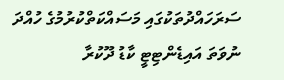ސަރަހައްދުތަކުގައި މަސައްކަތްކުރުމުގެ ހުއްދަ ނުވަތަ އައިޑެންޓިޓީ ކާޑު ދޫކުރާ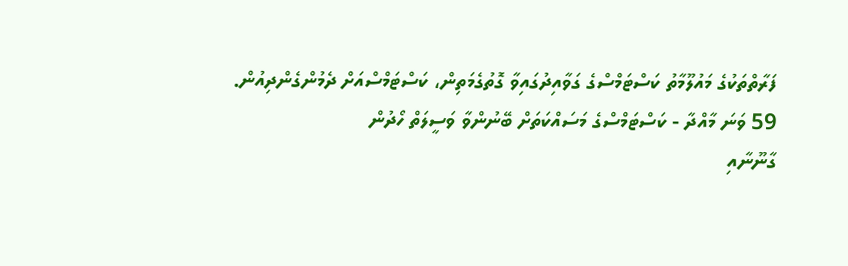ފަރާތްތަކުގެ މައުލޫމާތު ކަސްޓަމްސްގެ ގަވާއިދުގައިވާ ގޮތުގެމަތިން، ކަސްޓަމްސްއަށް ދެމުންގެންދިއުން.
59 ވަނަ މާއްދާ - ކަސްޓަމްސްގެ މަސައްކަތަށް ބޭނުންވާ ވަސީލަތް ހޯދުން
ގާނޫނާއި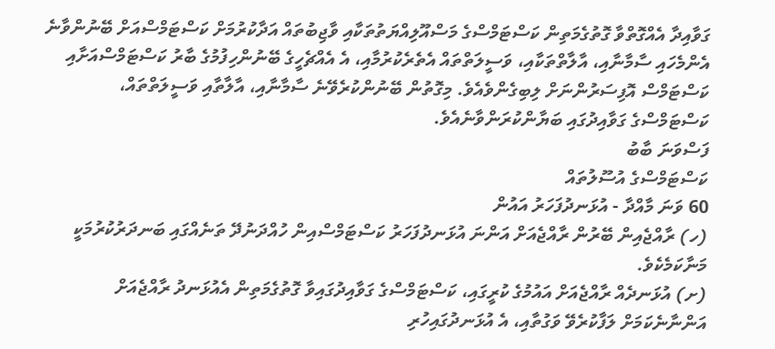ގަވާއިދާ އެއްގޮތްވާ ގޮތުގެމަތިން ކަސްޓަމްސްގެ މަސްއޫލިއްޔަތުތަކާއި ވާޖިބުތައް އަދާކުރުމަށް ކަސްޓަމްސްއަށް ބޭނުންވާނެ އެންމެހައި ސާމާނާއި، އާލާތްތަކާއި، ވަސީލަތްތައް އެތެރެކުރުމާއި، އެ އެއްޗެހީގެ ބޭނުންހިފުމުގެ ބާރު ކަސްޓަމްސްއަށާއި ކަސްޓަމްސް އޮފިސަރުންނަށް ލިބިގެންވެއެވެ. މިގޮތުން ބޭނުންކުރެވޭނެ ސާމާނާއި، އާލާތާއި ވަސީލަތްތައް، ކަސްޓަމްސްގެ ގަވާއިދުގައި ބަޔާންކުރަންވާނެއެވެ.
ފަސްވަނަ ބާބު
ކަސްޓަމްސްގެ އުސޫލުތައް
60 ވަނަ މާއްދާ - އުޅަނދުފަހަރު އައުން
(ހ) ރާއްޖެއިން ބޭރުން ރާއްޖެއަށް އަންނަ އުޅަނދުފަހަރު ކަސްޓަމްސްއިން ހުއްދަނުދޭ ތަނެއްގައި ބަނދަރުކުރުމަކީ މަނާކަމެކެވެ.
(ށ) އުޅަނދެއް ރާއްޖެއަށް އައުމުގެ ކުރީގައި، ކަސްޓަމްސްގެ ގަވާއިދުގައިވާ ގޮތުގެމަތިން އެއުޅަނދު ރާއްޖެއަށް އަންނާނެކަމަށް ލަފާކުރެވޭ ވަގުތާއި، އެ އުޅަނދުގައިހުރި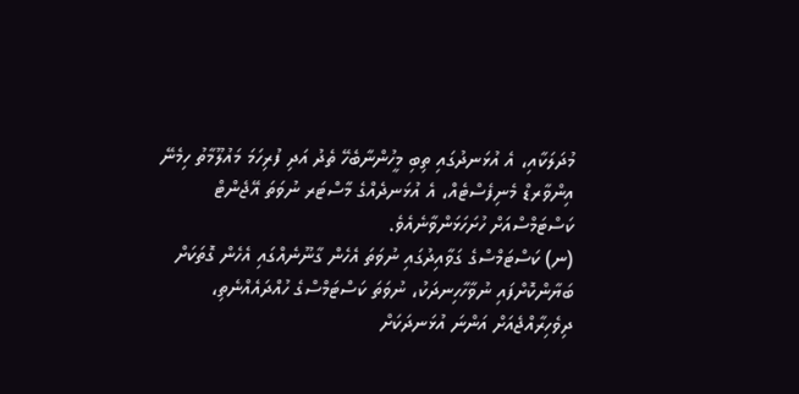މުދަލަކާއި، އެ އުޅަނދުގައި ތިބި މީހުންނާބެހޭ ތެދު އަދި ފުރިހަމަ މައުލޫމާތު ހިމެނޭ އިންވާރޑް މެނިފެސްޓެއް، އެ އުޅަނދެއްގެ މާސްޓަރ ނުވަތަ އޭޖެންޓް ކަސްޓަމްސްއަށް ހުށަހަޅަންވާނެއެވެ.
(ނ) ކަސްޓަމްސްގެ ގަވާއިދުގައި ނުވަތަ އެހެން ގާނޫނެއްގައި އެހެން ގޮތަކަށް ބަޔާންކޮށްފައި ނުވާހާހިނދަކު، ނުވަތަ ކަސްޓަމްސްގެ ހުއްދައެއްނެތި، ދިވެހިރާއްޖެއަށް އަންނަ އުޅަނދަކަށް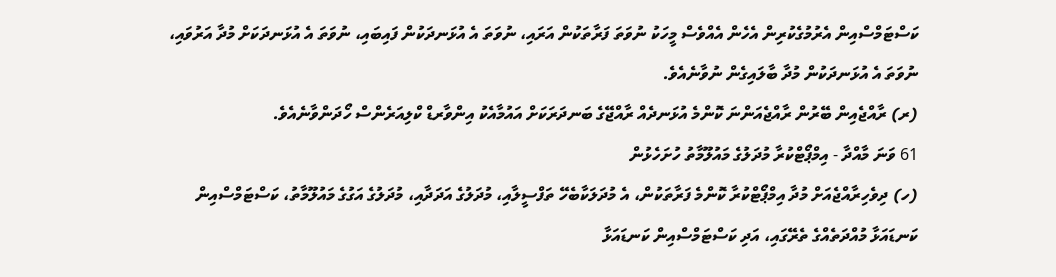ކަސްޓަމްސްއިން އެރުމުގެކުރިން އެހެން އެއްވެސް މީހަކު ނުވަތަ ފަރާތަކުން އަރައި، ނުވަތަ އެ އުޅަނދަކުން ފައިބައި، ނުވަތަ އެ އުޅަނދަކަށް މުދާ އަރުވައި، ނުވަތަ އެ އުޅަނދަކުން މުދާ ބާލައިގެން ނުވާނެއެވެ.
(ރ) ރާއްޖެއިން ބޭރުން ރާއްޖެއަންނަ ކޮންމެ އުޅަނދެއް ރާއްޖޭގެ ބަނދަރަކަށް އައުމާއެކު އިންވާރޑް ކްލިއަރެންސް ހޯދަންވާނެއެވެ.
61 ވަނަ މާއްދާ - އިމްޕޯޓްކުރާ މުދަލުގެ މައުލޫމާތު ހުށަހެޅުން
(ހ) ދިވެހިރާއްޖެއަށް މުދާ އިމްޕޯޓްކުރާ ކޮންމެ ފަރާތަކުން، އެ މުދަލަކާބެހޭ ތަފްސީލާއި، މުދަލުގެ އަދަދާއި، މުދަލުގެ އަގުގެ މައުލޫމާތު، ކަސްޓަމްސްއިން ކަނޑައަޅާ މުއްދަތެއްގެ ތެރޭގައި، އަދި ކަސްޓަމްސްއިން ކަނޑައަޅާ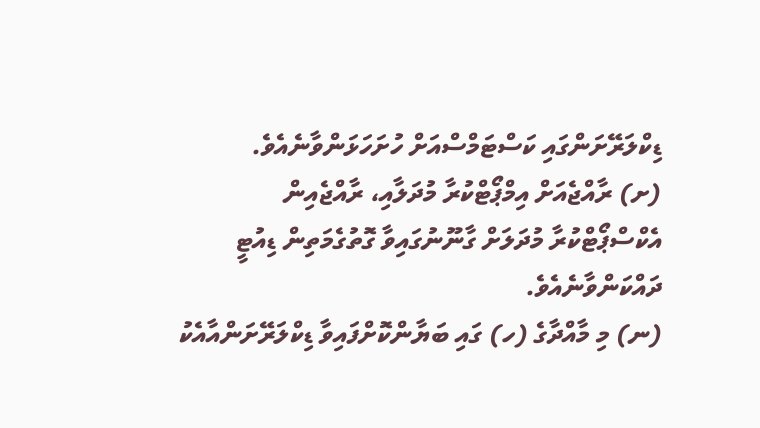ޑިކްލަރޭށަންގައި ކަސްޓަމްސްއަށް ހުށަހަޅަންވާނެއެވެ.
(ށ) ރާއްޖެއަށް އިމްޕޯޓްކުރާ މުދަލާއި، ރާއްޖެއިން އެކްސްޕޯޓްކުރާ މުދަލަށް ގާނޫނުގައިވާ ގޮތުގެމަތިން ޑިއުޓީ ދައްކަންވާނެއެވެ.
(ނ) މި މާއްދާގެ (ހ) ގައި ބަޔާންކޮށްފައިވާ ޑިކްލަރޭށަންއާއެކު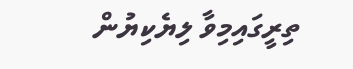ތިރީގައިމިވާ ލިޔެކިޔުން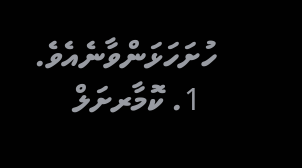ހުށަހަޅަންވާނެއެވެ.
  1. ކޮމާރށަލް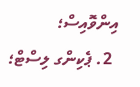އިންވޮއިސް؛
  2. ޕެކިންގ ލިސްޓް؛